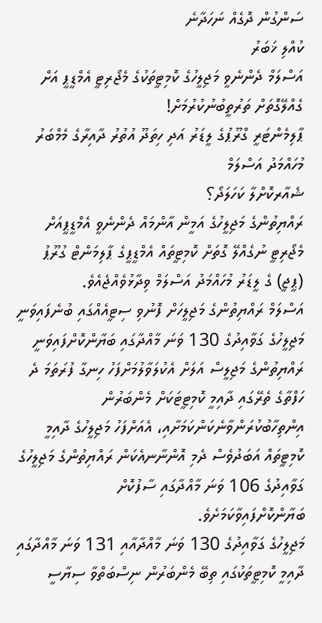ސަންގުން ދޮގެއް ނަހަދާނެ
ކުއްލި ޚަބަރު
އަސްލަމް ދެންނެވީ މަޖިލީހުގެ ކޮމިޓީތަކުގެ މެޖޯރިޓީ އެމްޑީޕީ އަށް ގެއްލޭގޮތަށް ތަރުތީބުނުކުރުމަށް!
ޕާލިމެންޓަރީ ގްރޫޕުގެ ލީޑަރު އަދި ހިތަދޫ އުތުރު ދާއިރާގެ މެމްބަރު މުހައްމަދު އަސްލަމް
ޝެއާރކޮށްލާ ކަހަލަދޯ؟
ރައްޔިތުންގެ މަޖިލީހުގެ އަމީން އާންމައް ދެންނެވީ އެމްޑީޕީއަށް މެޖޯރިޓީ ނުގެއްލޭ ގޮތަށް ކޮމިޓީތައް އެމްޑީޕީގެ ޕާލިމަންޓް ގުރޫޕު (ޕީޖީ) ގެ ލީޑަރު މުހައްމަދު އަސްލަމް ވިދާޅުވެއްޖެއެވެ.
އަސްލަމް ރައްޔިތުންގެ މަޖިލީހަށް ފޮނުވި ސިޓީއެއްގައި ބުނެފައިވަނީ މަޖިލީހުގެ ގަވާއިދުގެ 130 ވަނަ މާއްދާގައި ބަޔާންކޮށްފައިވަނީ ރައްޔިތުންގެ މަޖިލީސް އަލަށް އެކުލަވާލުމަށްފަހު ހިނގާ ފުރަތަމަ ދެ ހަފްތާގެ ތެރޭގައި ދާއިމީ ކޮމިޓީޓަކަށް މެންބަރުން އިންތިހާބުކުރަންވާނެކަންކަމަށާއި، އެއަށްފަހު މަޖިލީހުގެ ދާއިމީ ކޮމިޓީތައް އަބަދުވެސް ދެމި އޮންނާނއެކަން ރައްޔިތުންގެ މަޖިލީހުގެ ގަވާއިދުގެ 106 ވަނަ މާއްދާގައި ސާފުކޮށް ބަޔާންކޮށްފައިވާކަމަށެވެ.
މަޖިލީހުގެ ގަވާއިދުގެ 130 ވަނަ މާއްދާއާއި 131 ވަނަ މާއްދާގައި ދާއިމީ ކޮމިޓީތަކުގައި ތިބޭ މެންބަރުން ނިސްބަތްވާ ސިޔާސީ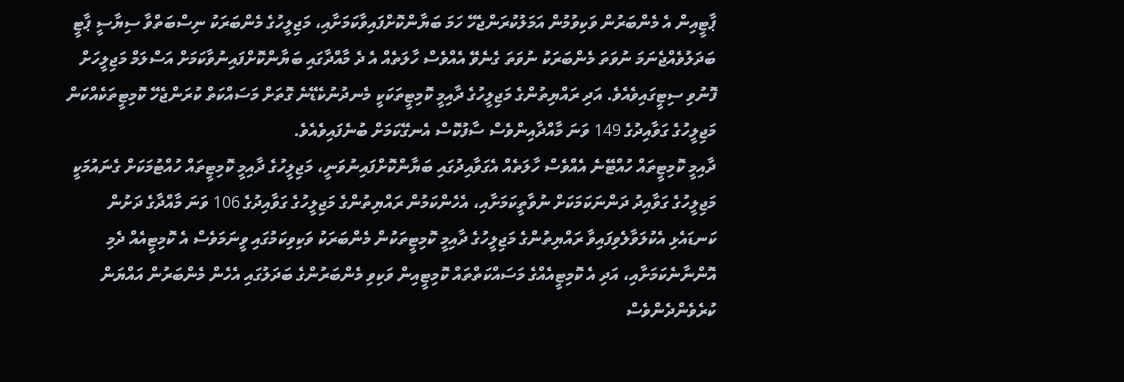ޕާޓީއިން އެ މެންބަރުން ވަކިވުމުން އަމަލުކުރަންޖެހޭ ހަމަ ބަޔާންކޮށްފައިވާކަމަށާއި، މަޖިލީހުގެ މެންބަރަކު ނިސްބަތްވާ ސިޔާސީ ޕާޓީ ބަދަލުވެއްޖެނަމަ ނުވަތަ މެންބަރަކު ނުވަތަ ގެނެވޭ އެއްވެސް ހާލަތެއް އެ ދެ މާއްދާގައި ބަޔާންކޮށްފައިނުވާކަމަށް އަސްލަމް މަޖިލީހަށް ފޮނުވި ސިޓީގައިވެއެވެ. އަދި ރައްޔިތުންގެ މަޖިލީހުގެ ދާއިމީ ކޮމިޓީތަކަކީ މެނދުނުކެޑޭނެ ގޮތަށް މަސައްކަތް ކުރަންޖެހޭ ކޮމިޓީތަކެއްކަން މަޖިލީހުގެ ގަވާއިދުގެ 149 ވަނަ މާއްދާއިންވެސް ސާފުކޮސް އެނގޭކަމަށް ބުނެފައިވެއެވެ.
ދާއިމީ ކޮމިޓީތައް ހުއްޓޭނެ އެއްވެސް ހާލަތެއް އެގަވާއިދުގައި ބަޔާންކޮށްފައިނުވަނީ، މަޖިލީހުގެ ދާއިމީ ކޮމިޓީތައް ހުއްޓުމަކަށް ގެނައުމަކީ މަޖިލީހުގެ ގަވާއިދު ދަންނަކަމަކަށް ނުވާތީކަމަށާއި، އެހެންކަމުން ރައްޔިތުންގެ މަޖިލީހުގެ ގަވާއިދުގެ 106 ވަނަ މާއްދާގެ ދަށުން ކަނޑައެޅި އެކުލަވާލެވިފައިވާ ރައްޔިތުންގެ މަޖިލީހުގެ ދާއިމީ ކޮމިޓީތަކުން މެންބަރަކު ވަކިވިކަމުގައި ވީނަމަވެސް އެ ކޮމިޓީއެއް ދެމި އޮންނާނެކަމަށާއި، އަދި އެ ކޮމިޓީއެއްގެ މަސައްކަތްތައް ކޮމިޓީއިން ވަކިވި މެންބަރުންގެ ބަދަލުގައި އެހެން މެންބަރުން އައްޔަން ކުރެވެންދެންވެސް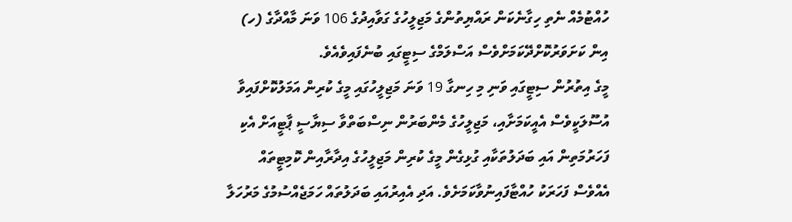ހުއްޓުމެއް ނެތި ހިގާނެކަން ރައްޔިތުންގެ މަޖިލީހުގެ ގަވާއިދުގެ 106 ވަނަ މާއްދާގެ (ހ) އިން ކަށަވަރުކޮށްދޭކަމަށްވެސް އަސްލަމްގެ ސިޓީގައި ބުނެފައިވެއެވެ.
މީގެ އިތުރުން ސިޓީގައި ވަނި މި ހިނގާ 19 ވަނަ މަޖިލީހުގައި މީގެ ކުރިން އަމަލުކޮށްފައިވާ އުސޫލަކީވެސް އެއީކަމަށާއި، މަޖިލީހުގެ މެންބަރުން ނިސްބަތްވާ ސިޔާސީ ޕާޓީއަށް އެކި ފަހަރުމަތިން އައި ބަދަލުތަކާއި ގުޅިގެން މީގެ ކުރިން މަޖިލީހުގެ އިދާރާއިން ކޮމިޓީތައް އެއްވެސް ފަހަރަކު ހުއްޓާފައިނުވާކަމަށެވެ. އަދި އެއިރުއައި ބަދަލުތައް ހަމަޖެއްސުމުގެ މަރުހަލާ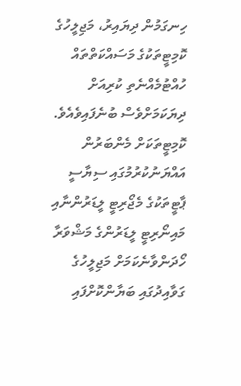ހިނގަމުން ދިޔައިރު، މަޖިލީހުގެ ކޮމިޓީތަކުގެ މަސައްކަތްތައް ހުއްޓުމެއްނެތި ކުރިއަށް ދިޔަކަމަށްވެސް ބުނެފައިވެއެވެ.
ކޮމިޓީތަކަށް މެންބަރުން އައްޔަނުކުރުމުގައި ސިޔާސީ ޕާޓީތަކުގެ މެޖޯރިޓީ ލީޑަރުންނާއި މައިނޯރިޓީ ލީޑަރުންގެ މަޝްވަރާ ހޯދަންވާނެކަމަށް މަޖިލީހުގެ ގަވާއިދުގައި ބަޔާންކޮށްފައި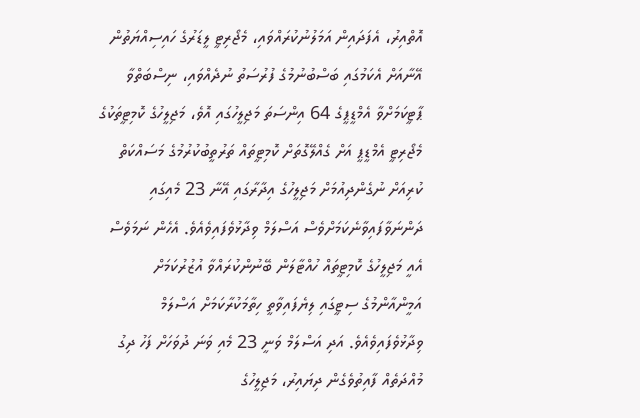އޮތްއިރު، އެފަދައިން އަމަލުނުކުރައްވައި، މެޖޯރިޓީ ލީޑަރުގެ ހައިސިއްޔަތުން އޭނާއަށް އެކަމުގައި ބަސްބުނުމުގެ ފުރުސަތު ނުދެއްވައި، ނިސްބަތްވާ ޕާޓީކަމަށްވާ އެމްޑީޕީގެ 64 އިންސަތަ މަޖިލީހުގައި އޮވެ، މަޖިލީހުގެ ކޮމިޓީތަކުގެ މެޖޯރިޓީ އެމްޑީޕީ އަށް ގެއްލޭގޮތަށް ކޮމިޓީތައް ތަރުތީބުކުރުމުގެ މަސައްކަތް ކުރިއަށް ނުގެންދިއުމަށް މަޖިލީހުގެ އިދާރާގައި އޭނާ 23 މެއިގައި ދަންނަވާފައިވާނެކަމަށްވެސް އަސްލަމް ވިދާޅުވެފައިވެއެވެ. އެހެން ނަމަވެސް އެއީ މަޖިލީހުގެ ކޮމިޓީތައް ހުއްޓާލަން ބޭނުންކުރައްވާ އުޒުރުކަމަށް އަމީންއާންމުގެ ސިޓީގައި ލިޔެފައިވާތީ ހިތާމަކުރާކަމަށް އަސްލަމް ވިދާޅުވެފައިވެއެވެ. އަދި އަސްލަމް ވަނީ 23 މެއި ވަނަ ދުވަހަށް ފަހު ދިގު މުއްދަތެއް ފާއިތުވެގެން ދިޔައިރު، މަޖިލީހުގެ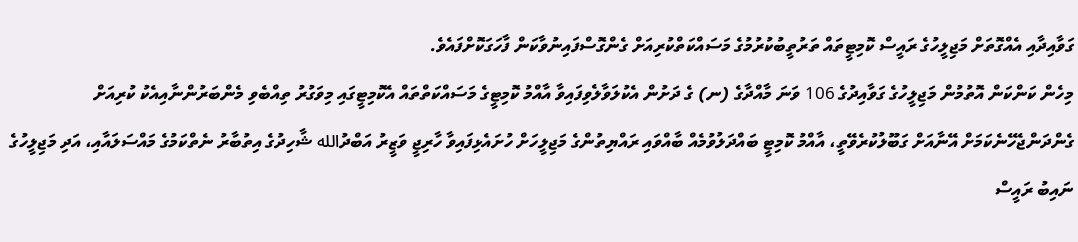ގަވާއިދާއި އެއްގޮތަށް މަޖިލީހުގެ ރައީސް ކޮމިޓީތައް ތަރުތީބުކުރުމުގެ މަސައްކަތްކުރިއަށް ގެންގޮސްފައިނުވާކަން ފާހަގަކޮށްފައެވެ.
މިހެން ކަންކަން އޮތުމުން މަޖިލީހުގެ ގަވާއިދުގެ 106 ވަނަ މާއްދާގެ (ނ) ގެ ދަށުން އެކުލަވާލެވިފައިވާ އާއްމު ކޮމިޓީގެ މަސައްކަތްތައް އެކޮމިޓީގައި މިވަގުރު ތިއްބެވި މެންބަރުންނާއިއެކު ކުރިއަށް ގެންދަންޖެހޭނެކަމަށް އޭނާއަށް ގަބޫލުކުރެވޭތީ، އާއްމު ކޮމިޓީ ބައްދަލުވުމެއް ބާއްވައި ރައްޔިތުންގެ މަޖިލީހަށް ހުށައެޅިފައިވާ ހާރިޖީ ވަޒީރު އަބްދުالله ޝާހިދުގެ އިތުބާރު ނެތްކަމުގެ މައްސަލައާއި، އަދި މަޖިލީހުގެ ނައިބު ރައީސް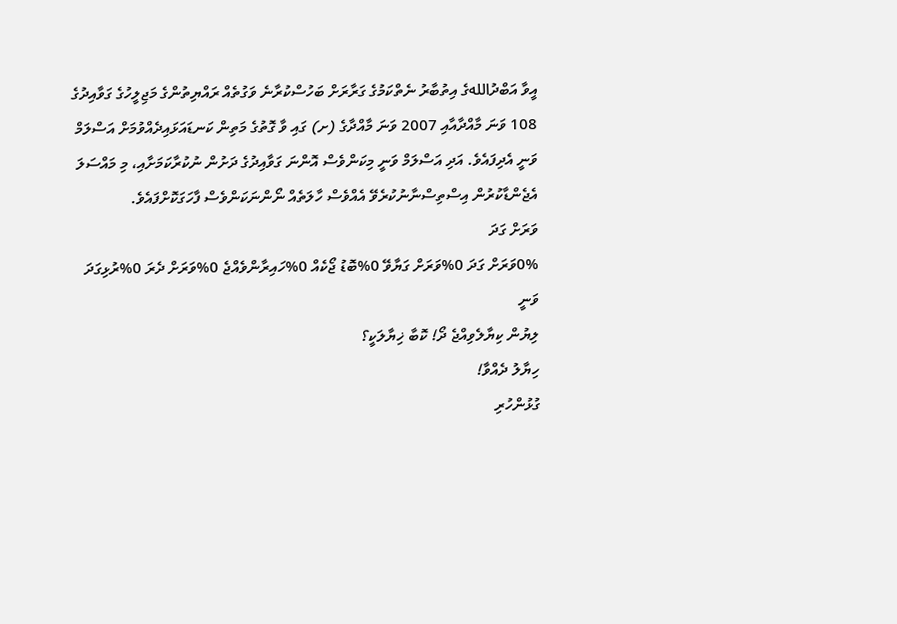އީވާ އަބްދުاللهގެ އިތުބާރު ނެތްކަމުގެ ގަރާރަށް ބަހުސްކުރާނެ ވަގުތެއް ރައްޔިތުންގެ މަޖިލީހުގެ ގަވާއިދުގެ 108 ވަނަ މާއްދާއާއި 2007 ވަނަ މާއްދާގެ (ށ) ގައި ވާ ގޮތުގެ މަތިން ކަނޑައަޅައިދެއްވުމަށް އަސްލަމް ވަނީ އެދިފައެވެ. އަދި އަސްލަމް ވަނީ މިކަންވެސް އޮންނަ ގަވާއިދުގެ ދަށުން ނުކުރާކަމަށާއި، މި މައްސަލަ އެޖެންޑާކުރުން އިސްތިސްނާނުކުރެވޭ އެއްވެސް ހާލަތެއް ނޯންނަކަންވެސް ފާހަގަކޮށްފައެވެ.
ވަރަށް ގަދަ
0%ވަރަށް ގަދަ 0%ވަރަށް ގަޔާވޭ 0%ބޮޑު ޖޯކެއް 0%ހައިރާންވެއްޖެ 0%ވަރަށް ދެރަ 0%ރުޅިގަދަ ވަނީ
ލިޔުން ކިޔާލެވިއްޖެ ދޯ! ކޮބާ ޚިޔާލަކީ؟
ހިޔާލު ދެއްވާ!
ގުޅުންހުރި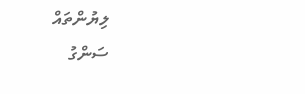ލިޔުންތައް
ސަންގު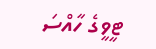ޓީވީގެ ހާއްސަ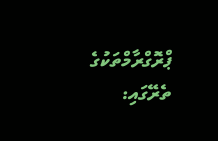ޕްރޮގްރާމްތަކުގެ ތެރޭގައި: